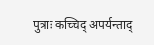पुत्राः कच्चिद् अपर्यन्ताद्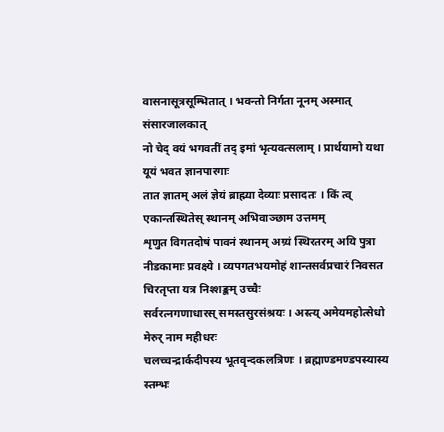वासनासूत्रसूम्भितात् । भवन्तो निर्गता नूनम् अस्मात् संसारजालकात्
नो चेद् वयं भगवतीं तद् इमां भृत्यवत्सलाम् । प्रार्थयामो यथा यूयं भवत ज्ञानपारगाः
तात ज्ञातम् अलं ज्ञेयं ब्राह्म्या देव्याः प्रसादतः । किं त्व् एकान्तस्थितेस् स्थानम् अभिवाञ्छाम उत्तमम्
शृणुत विगतदोषं पावनं स्थानम् अग्र्यं स्थिरतरम् अयि पुत्रा नीडकामाः प्रवक्ष्ये । व्यपगतभयमोहं शान्तसर्वप्रचारं निवसत चिरतृप्ता यत्र निश्शङ्कम् उच्चैः
सर्वरत्नगणाधारस् समस्तसुरसंश्रयः । अस्त्य् अमेयमहोत्सेधो मेरुर् नाम महीधरः
चलच्चन्द्रार्कदीपस्य भूतवृन्दकलत्रिणः । ब्रह्माण्डमण्डपस्यास्य स्तम्भः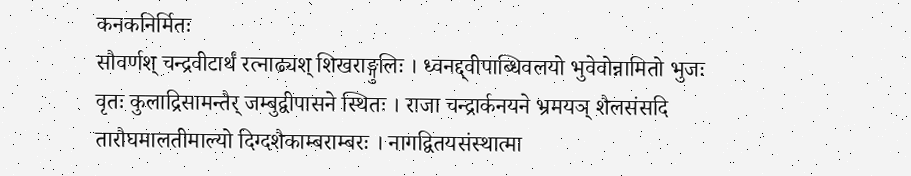कनकनिर्मितः
सौवर्णश् चन्द्रवीटार्थं रत्नाढ्यश् शिखराङ्गुलिः । ध्वनद्द्वीपाब्धिवलयो भुवेवोन्नामितो भुजः
वृतः कुलाद्रिसामन्तैर् जम्बुद्वीपासने स्थितः । राजा चन्द्रार्कनयने भ्रमयञ् शैलसंसदि
तारौघमालतीमाल्यो दिग्दशैकाम्बराम्बरः । नागद्वितयसंस्थात्मा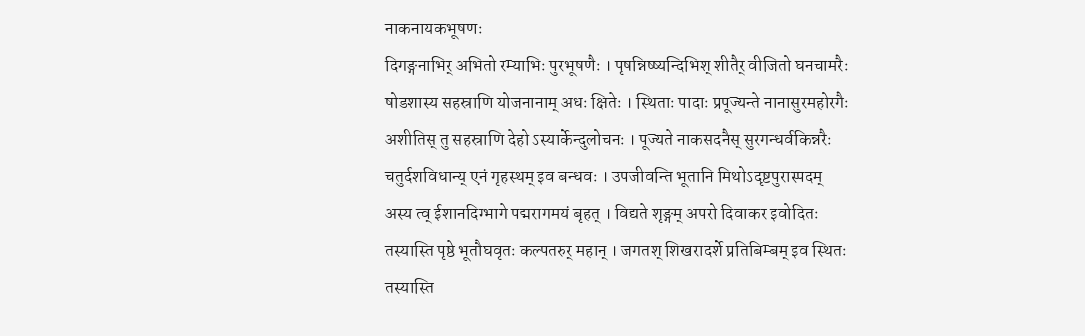नाकनायकभूषणः
दिगङ्गनाभिर् अभितो रम्याभिः पुरभूषणैः । पृषन्निष्ष्यन्दिभिश् शीतैर् वीजितो घनचामरैः
षोडशास्य सहस्राणि योजनानाम् अधः क्षितेः । स्थिताः पादाः प्रपूज्यन्ते नानासुरमहोरगैः
अशीतिस् तु सहस्राणि देहो ऽस्यार्केन्दुलोचनः । पूज्यते नाकसदनैस् सुरगन्धर्वकिन्नरैः
चतुर्दशविधान्य् एनं गृहस्थम् इव बन्धवः । उपजीवन्ति भूतानि मिथोऽदृष्टपुरास्पदम्
अस्य त्व् ईशानदिग्भागे पद्मरागमयं बृहत् । विद्यते शृङ्गम् अपरो दिवाकर इवोदितः
तस्यास्ति पृष्ठे भूतौघवृतः कल्पतरुर् महान् । जगतश् शिखरादर्शे प्रतिबिम्बम् इव स्थितः
तस्यास्ति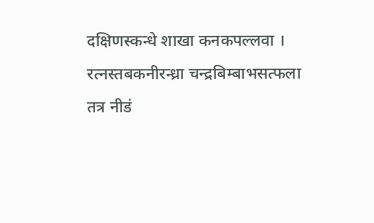दक्षिणस्कन्धे शाखा कनकपल्लवा । रत्नस्तबकनीरन्ध्रा चन्द्रबिम्बाभसत्फला
तत्र नीडं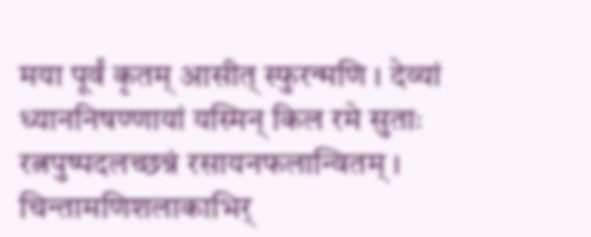मया पूर्वं कृतम् आसीत् स्फुरन्मणि । देव्यां ध्याननिषण्णायां यस्मिन् किल रमे सुताः
रत्नपुष्पदलच्छन्नं रसायनफलान्वितम् । चिन्तामणिशलाकाभिर्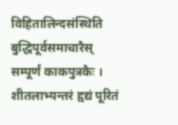विहितालिन्दसंस्थिति
बुद्धिपूर्वसमाचारैस् सम्पूर्णं काकपुत्रकैः । शीतलाभ्यन्तरं हृद्यं पूरितं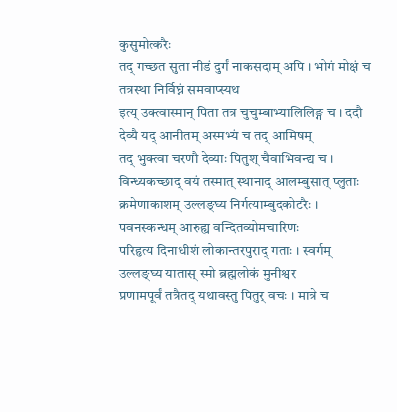कुसुमोत्करैः
तद् गच्छत सुता नीडं दुर्गं नाकसदाम् अपि । भोगं मोक्षं च तत्रस्था निर्विघ्नं समवाप्स्यथ
इत्य् उक्त्वास्मान् पिता तत्र चुचुम्बाभ्यालिलिङ्ग च । ददौ देव्यै यद् आनीतम् अस्मभ्यं च तद् आमिषम्
तद् भुक्त्वा चरणौ देव्याः पितुश् चैवाभिवन्द्य च । विन्ध्यकच्छाद् वयं तस्मात् स्थानाद् आलम्बुसात् प्लुताः
क्रमेणाकाशम् उल्लङ्घ्य निर्गत्याम्बुदकोटरैः । पवनस्कन्धम् आरुह्य वन्दितव्योमचारिणः
परिहृत्य दिनाधीशं लोकान्तरपुराद् गताः । स्वर्गम् उल्लङ्घ्य यातास् स्मो ब्रह्मलोकं मुनीश्वर
प्रणामपूर्वं तत्रैतद् यथावस्तु पितुर् वचः । मात्रे च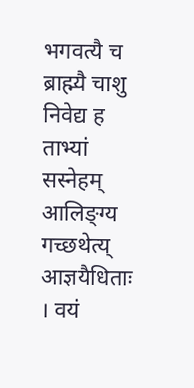भगवत्यै च ब्राह्म्यै चाशु निवेद्य ह
ताभ्यां सस्नेहम् आलिङ्ग्य गच्छथेत्य् आज्ञयैधिताः । वयं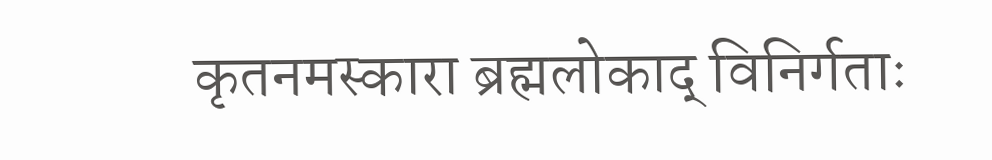कृतनमस्कारा ब्रह्मलोकाद् विनिर्गताः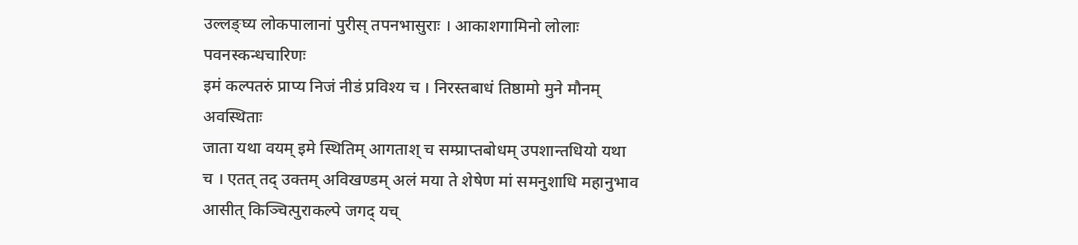उल्लङ्घ्य लोकपालानां पुरीस् तपनभासुराः । आकाशगामिनो लोलाः पवनस्कन्धचारिणः
इमं कल्पतरुं प्राप्य निजं नीडं प्रविश्य च । निरस्तबाधं तिष्ठामो मुने मौनम् अवस्थिताः
जाता यथा वयम् इमे स्थितिम् आगताश् च सम्प्राप्तबोधम् उपशान्तधियो यथा च । एतत् तद् उक्तम् अविखण्डम् अलं मया ते शेषेण मां समनुशाधि महानुभाव
आसीत् किञ्चित्पुराकल्पे जगद् यच्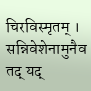चिरविस्मृतम् । सन्निवेशेनामुनैव तद् यद्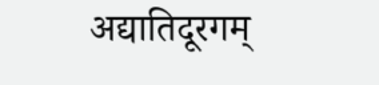अद्यातिदूरगम्